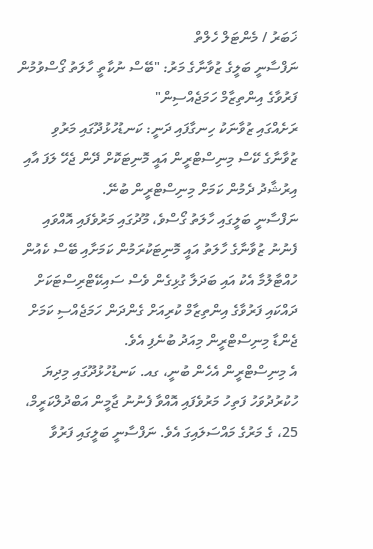ޚަބަރު / މެންޓަލް ހެލްތް
ނަފްސާނީ ބަލީގެ ޒުވާނާގެ މަރު: "ބޭސް ނުކާތީ ހާލަތު ގޯސްވުމުން ފަރުވާގެ އިންތިޒާމް ހަމަޖެއްސިން"
ރަށެއްގައި ޒުވާނަކު ހިނގާފައި ދަނީ: ކަނޑުހުޅުދޫގައި މަރުވި ޒުވާނާގެ ކޭސް މިނިސްޓްރީން އައީ މޮނިޓަކޮށް ދޭން ޖެހޭ ލަފަ އާއި އިރުޝާދު ދެމުން ކަމަށް މިނިސްޓްރީން ބުނޭ.
ނަފްސާނީ ބަލީގައި ހާލަތު ގޯސްވެ، މޫދުގައި މަރުވެފައި އޮއްވައި ފެނުނު ޒުވާނާގެ ހާލަތު އައީ މޮނިޓަކުރަމުން ކަމަށާއި ބޭސް ކެއުން ހުއްޓާލުމާ އެކު އައި ބަދަލާ ގުޅިގެން ވެސް ސައިކޭޓްރިސްޓަކަށް ދައްކައި ފަރުވާގެ އިންތިޒާމް ކުރިއަށް ގެންދަން ހަމަޖެއްސި ކަމަށް ޖެންޑާ މިނިސްޓްރީން މިއަދު ބުނެފި އެވެ.
އެ މިނިސްޓްރީން އެހެން ބުނީ، ގއ. ކަނޑުހުޅުދޫގައި މިދިޔަ ހުކުރުދުވަހު ފަތިހު މަރުވެފައި އޮއްވާ ފެނުނު ޖާމީން އަބްދުލްކަރީމް، 25، ގެ މަރުގެ މައްސަލައިގަ އެވެ. ނަފްސާނީ ބަލީގައި ފަރުވާ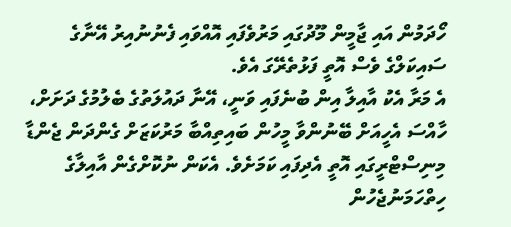ހޯދަމުން އައި ޖާމީން މޫދުގައި މަރުވެފައި އޮއްވައި ފެނުނުއިރު އޭނާގެ ސައިކަލްގެ ވެސް އޮތީ ފަޅުތެރޭގަ އެވެ.
އެ މަރާ އެކު އާއިލާ އިން ބުނެފައި ވަނީ، އޭނާ ދައުލަތުގެ ބެލުމުގެ ދަށަށް، ހާއްސަ އެހީއަށް ބޭނުންވާ މީހުން ބައިތިއްބާ މަރުކަޒަށް ގެންދަން ޖެންޑާ މިނިސްޓްރީގައި އޮތީ އެދިފައި ކަމަށެވެ. އެކަން ނުކޮށްގެން އާއިލާގެ ހިތްހަމަނުޖެހުން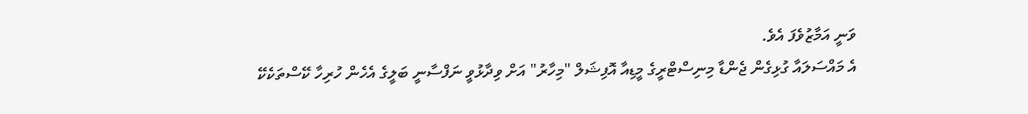ވަނީ އަމާޒުވެފަ އެވެ.
އެ މައްސަލައާ ގުޅިގެން ޖެންޑާ މިނިސްޓްރީގެ މީޑިއާ އޮފިޝަލް "މިހާރު" އަށް ވިދާޅުވީ ނަފްސާނީ ބަލީގެ އެހެން ހުރިހާ ކޭސްތަކެކޭ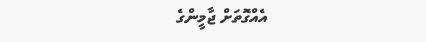އެއްގޮތަށް ޖާމީންގެ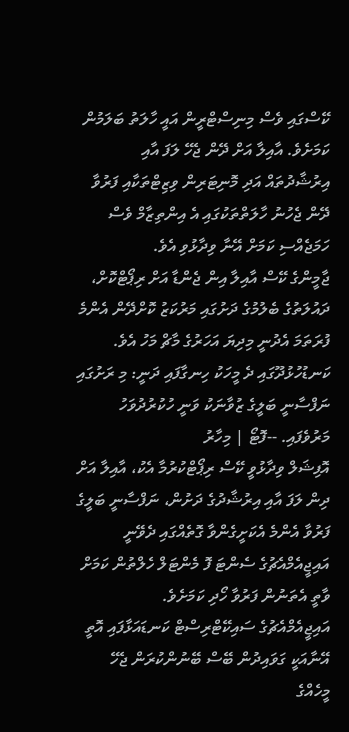ކޭސްގައި ވެސް މިނިސްޓްރީން އައީ ހާލަތު ބަލަމުން ކަމަށެވެ. އާއިލާ އަށް ދޭން ޖެހޭ ލަފަ އާއި އިރުޝާދުތައް އަދި މޮނިޓަރިން ވިޒިޓްތަކާއި ފަރުވާ ދޭން ޖެހުނު ހާލަތްތަކުގައި އެ އިންތިޒާމް ވެސް ހަމަޖެއްސި ކަމަށް އޭނާ ވިދާޅުވި އެވެ.
ޖާމީންގެ ކޭސް އާއިލާ އިން ޖެންޑާ އަށް ރިޕޯޓްކޮށް، ދައުލަތުގެ ބެލުމުގެ ދަށުގައި މަރުކަޒު ކޮށްދޭން އެންމެ ފުރަތަމަ އެދުނީ މިދިޔަ އަހަރުގެ މާޗް މަހު އެވެ.
ކަނޑުހުޅުދޫގައި ދެ މީހަކު ހިނގާފައި ދަނީ: މި ރަށުގައި ނަފްސާނީ ބަލީގެ ޒުވާނަކު ވަނީ ހުކުރުދުވަހު މަރުވެފައި. --ފޮޓޯ | މިހާރު
އޮފިޝަލް ވިދާޅުވީ ކޭސް ރިޕޯޓްކުރުމާ އެކު، އާއިލާ އަށް ދިން ލަފަ އާއި އިރުޝާދުގެ ދަށުން، ނަފްސާނީ ބަލީގެ ފަރުވާ އެންމެ އެކަށީގެންވާ ގޮތެއްގައި ދެވޭނީ އައިޖީއެމްއެޗުގެ ސެންޓަ ފޮ މެންޓަލް ހެލްތުން ކަމަށް ވާތީ އެތަނުން ފަރުވާ ހޯދި ކަމަށެވެ.
އައިޖީއެމްއެޗުގެ ސައިކޭޓްރިސްޓް ކަނޑައަޅާފައި އޮތީ އޭނާއަކީ ގަވައިދުން ބޭސް ބޭނުންކުރަން ޖެހޭ މީހެއްގެ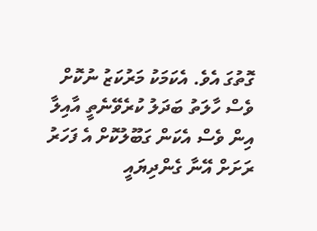ގޮތުގަ އެވެ. އެކަމަކު މަރުކަޒު ނުކޮށް ވެސް ހާލަތު ބަދަލު ކުރެވޭނެތީ އާއިލާ އިން ވެސް އެކަން ގަބޫލުކޮށް އެ ފަހަރު ރަށަށް އޭނާ ގެންދިޔައީ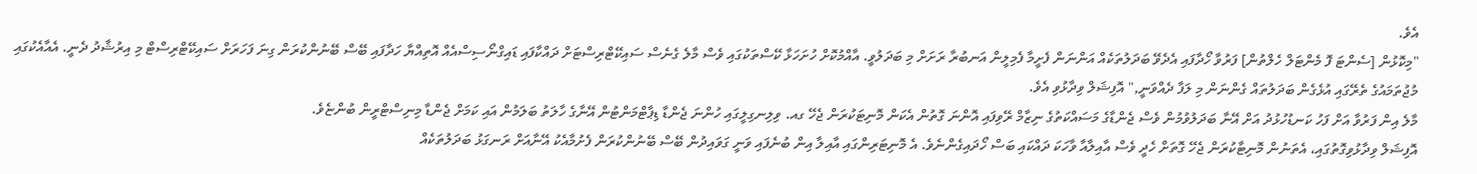އެވެ.
"މިކޮޅުން [ސެންޓަ ފޮ މެންޓަލް ހެލްތުން] ފަރުވާ ހޯދާފައި އެދެވޭ ބަދަލުތަކެއް އަންނަން ފެށީމާ ފެމިލީން އަނބުރާ ރަށަށް މި ބަދަލުވީ. އާއްމުކޮށް ހުށަހަޅާ ކޭސްތަކުގައި ވެސް މާލެ ގެނެސް ސައިކޭޓްރިސްޓަށް ދައްކާފައި ޑައިގްނޯސިސްއެއް އޮތިއްޔާ ހަދާފައި ބޭސް ބޭނުންކުރަން ގިނަ ފަހަރަށް ސައިކޭޓްރިސްޓް މި އިރުޝާދު ދެނީ. އެއާއެކުގައި މުޖުތަމައުގެ ތެރޭގައި އުޅެގެން ބަދަލުތައް ގެންނަން މި ލަފާ ދެއްވަނީ," އޮފިޝަލް ވިދާޅުވި އެވެ.
މާލެ އިން ފަރުވާ އަށް ފަހު ކަނޑުހުޅުދު އަށް އޭނާ ބަދަލުވުމުން ވެސް ޖެންޑާގެ މަސައްކަތުގެ ނިޒާމް ރޭވިފައި އޮންނަ ގޮތުން އެކަން މޮނިޓަކުރަން ޖެހޭ ގއ. ވިލިނގިލީގައި ހުންނަ ޖެންޑާ ޑިޕާޓްމަންޓުން އޭނާގެ ހާލަތު ބަލަމުން އައި ކަމަށް ޖެންޑާ މިނިސްޓްރީން ބުންޏެވެ.
އޮފިޝަލް ވިދާޅުވިގޮތުގައި، އެތަނުން މޮނިޓާކުރަން ޖެހޭ ގޮތަށް ހެދީ ވެސް އާއިލާއާ ވާހަކަ ދައްކައި ބަސް ހޯދައިގެންނެވެ. އެ މޮނިޓަރިންގައި އާއިލާ އިން ބުނެފައި ވަނީ ގަވައިދުން ބޭސް ބޭނުންކުރަން ފެށުމާއެކު އޭނާއަށް ރަނގަޅު ބަދަލުތަކެއް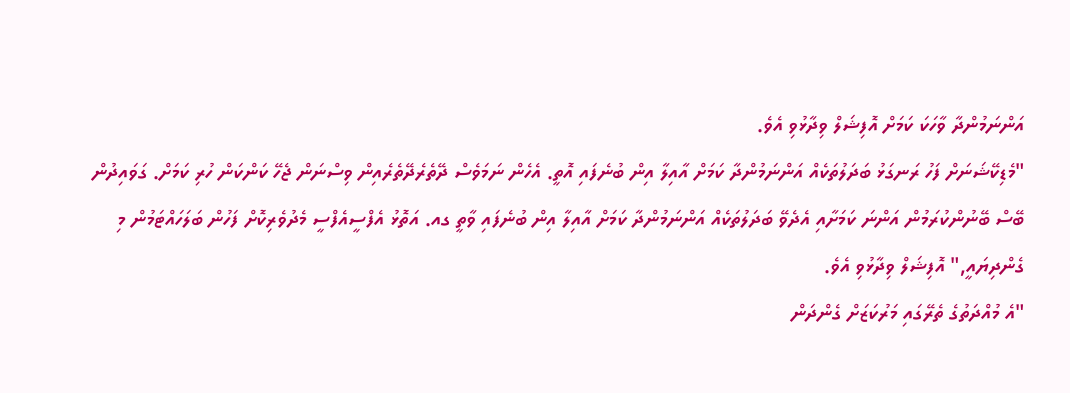އަންނަމުންދާ ވާހަކަ ކަމަށް އޮފިޝަލް ވިދާޅުވި އެވެ.
"މެޑިކޭޝަނަށް ފަހު ރަނގަޅު ބަދަލުތަކެއް އަންނަމުންދާ ކަމަށް އާއިލާ އިން ބުނެފައި އޮތީ. އެހެން ނަމަވެސް ދޭތެރެދޭތެރެއިން ވިސްނަން ޖެހޭ ކަންކަން ހުރި ކަމަށް. ގަވައިދުން ބޭސް ބޭނުންކުރަމުން އަންނަ ކަމަށާއި އެދެވޭ ބަދަލުތަކެއް އަންނަމުންދާ ކަމަށް އާއިލާ އިން ބުނެފައި ވާތީ ގއ. އަތޮޅު އެފްސީއެފްސީ މެދުވެރިކޮށް ފަހުން ބަލަހައްޓަމުން މި ގެންދިޔައީ," އޮފިޝަލް ވިދާޅުވި އެވެ.
"އެ މުއްދަތުގެ ތެރޭގައި މަރުކަޒަށް ގެންދަން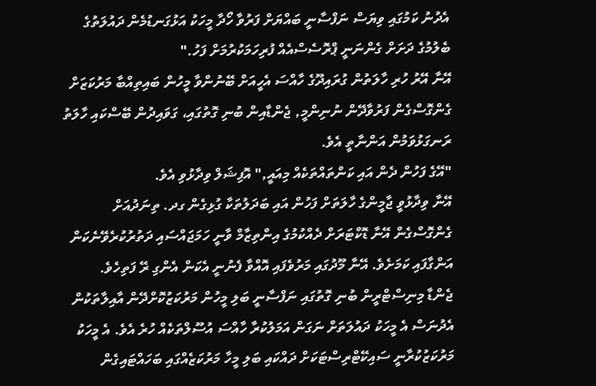އެދުނު ކަމުގައި ވިޔަސް ނަފްސާނީ ބައްޔަށް ފަރުވާ ހޯދާ މީހަކު އަޅުގަނޑުމެން ދައުލަތުގެ ބެލުމުގެ ދަށަށް ގެންނަނީ ޕްރޮސެސްއެއް ފުރިހަމަކުރުމަށް ފަހު."
އޭނާ އޭރު ހުރި ހާލަތުން ގުރައިދޫގެ ހާއްސަ އެހީއަށް ބޭނުންވާ މީހުން ބައިތިއްބާ މަރުކަޒަށް ގެންގޮސްގެން ފަރުވާދޭން ނުނިންމީ, ޖެންޑާއިން ބުނި ގޮތުގައި، ގަވައިދުން ބޭސްކައި ހާލަތު ރަނގަޅުވަމުން އަންނާތީ އެވެ.
"އޭގެ ފަހުން ދެން އައި ކަންތައްތަކެއް މިއައީ," އޮފިޝަލް ވިދާޅުވި އެވެ.
އޭނާ ވިދާޅުވީ ޖާމީންގެ ހާލަތަށް ފަހުން އައި ބަދަލުތަކާ ގުޅިގެން ގދ. ތިނަދުއަށް ގެންގޮސްގެން އޭނާ ޑޮކްޓަރަށް ދެއްކުމުގެ އިންތިޒާމް ވާނީ ހަމަޖައްސައި ދަތުރުކުރެވޭނެކަން އަންގާފައި ކަމަށެވެ. އޭނާ މޫދުގައި މަރުވެފައި އޮއްވާ ފެނުނީ އެކަން އެންގި ރޭ ފަތިހެވެ.
ޖެންޑާ މިނިސްޓްރީން ބުނި ގޮތުގައި ނަފްސާނީ ބަލި މީހުން މަރުކަޒުކޮށްދޭން އާއިލާތަކުން އެދުނަސް އެ މީހަކު ދައުލަތަށް ނަގަން އަމަލުކުރާ ހާއްސަ އުސޫލްތަކެއް ހުރެ އެވެ. އެ މީހަކު މަރުކަޒުކުރާނީ ސައިކޭޓްރިސްޓަކަށް ދައްކައި ބަލި މީހާ މަރުކަޒެއްގައި ބަހައްޓައިގެން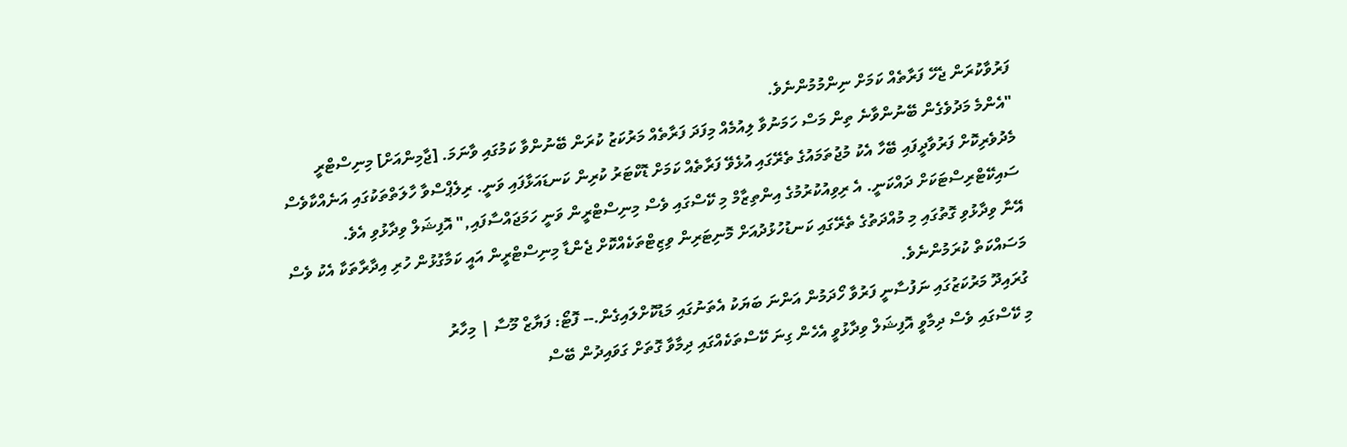ފަރުވާކުރަން ޖެހޭ ފަރާތެއް ކަމަށް ނިންމުމުންނެވެ.
"އެންމެ މަދުވެގެން ބޭނުންވާނެ ތިން މަސް ހަމަނުވާ ލިއުމެއް މިފަދަ ފަރާތެއް މަރުކަޒު ކުރަން ބޭނުންވާ ކަމުގައި ވާނަމަ. [ޖާމިންއަށް] މިނިސްޓްރީ މެދުވެރިކޮށް ފަރުވާދީފައި ބޭހާ އެކު މުޖުތަމައުގެ ތެރޭގައި އުޅެވޭ ފަރާތެއް ކަމަށް ޑޮކްޓަރު ކުރިން ކަނޑައަޅާފައި ވަނީ. ރިލެޕްސްވާ ހާލަތްތަކުގައި އަނެއްކާވެސް ސައިކޭޓްރިސްޓަކަށް ދައްކަނީ. އެ ރިވިއުކުރުމުގެ އިންތިޒާމް މި ކޭސްގައި ވެސް މިނިސްޓްރީން ވަނީ ހަމަޖައްސާފައި," އޮފިޝަލް ވިދާޅުވި އެވެ.
އޭނާ ވިދާޅުވި ގޮތުގައި މި މުއްދަތުގެ ތެރޭގައި ކަނޑުހުޅުދުއަށް މޮނިޓަރިން ވިޒިޓްތަކެއްކޮށް ޖެންޑާ މިނިސްޓްރީން އައީ ކަމާގުޅުން ހުރި އިދާރާތަކާ އެކު ވެސް މަސައްކަތް ކުރަމުންނެވެ.
ގުރައިދޫ މަރުކަޒުގައި ނަފުސާނީ ފަރުވާ ހޯދަމުން އަންނަ ބަޔަކު އެތަނުގައި މަޑުކޮށްލައިގެން.-- ފޮޓޯ: ފަޔާޒް މޫސާ | މިހާރު
މި ކޭސްގައި ވެސް ދިމާވީ އޮފިޝަލް ވިދާޅުވީ އެހެން ގިނަ ކޭސްތަކެއްގައި ދިމާވާ ގޮތަށް ގަވައިދުން ބޭސް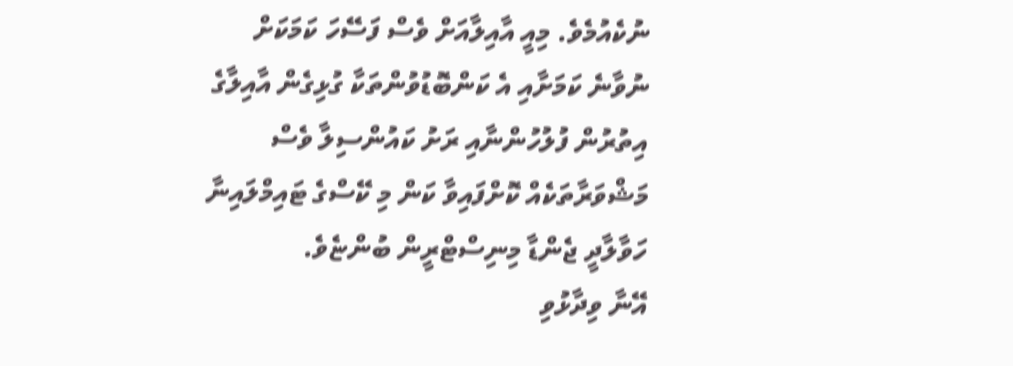ނުކެއުމެވެ. މިއީ އާއިލާއަށް ވެސް ފަސޭހަ ކަމަކަށް ނުވާނެ ކަމަށާއި އެ ކަންބޮޑުވުންތަކާ ގުޅިގެން އާއިލާގެ އިތުރުން ފުލުހުންނާއި ރަށު ކައުންސިލާ ވެސް މަޝްވަރާތަކެއް ކޮށްފައިވާ ކަން މި ކޭސްގެ ޓައިމްލައިނާ ހަވާލާދީ ޖެންޑާ މިނިސްޓްރީން ބުންޏެވެ.
އޭނާ ވިދާޅުވި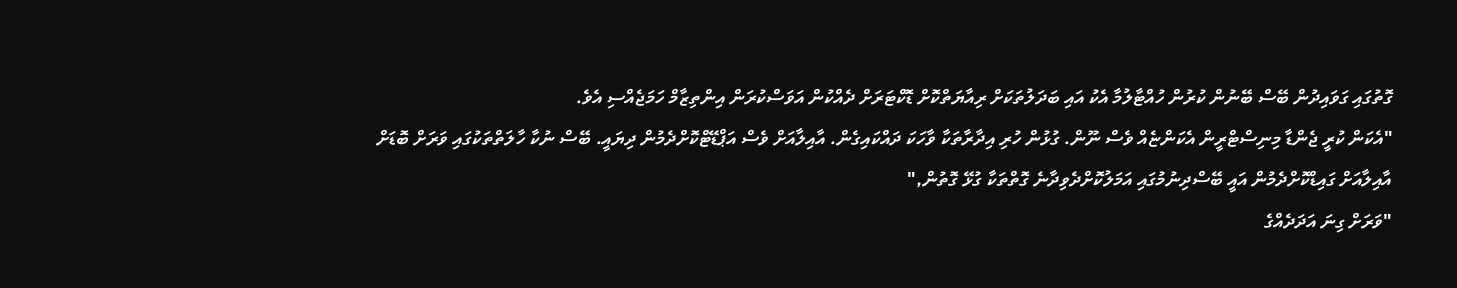ގޮތުގައި ގަވައިދުން ބޭސް ބޭނުން ކުރުން ހުއްޓާލުމާ އެކު އައި ބަދަލުތަކަށް ރިއާޔަތްކޮށް ޑޮކްޓަރަށް ދެއްކުން އަވަސްކުރަން އިންތިޒާމް ހަމަޖެއްސި އެވެ.
"އެކަން ކުރީ ޖެންޑާ މިނިސްޓްރީން އެކަންޏެއް ވެސް ނޫން. ގުޅުން ހުރި އިދާރާތަކާ ވާހަކަ ދައްކައިގެން. އާއިލާއަށް ވެސް އަޕްޑޭޓްކޮށްދެމުން ދިޔައީ. ބޭސް ނުކާ ހާލަތްތަކުގައި ވަރަށް ބޮޑަށް އާއިލާއަށް ގައިޑްކޮށްދެމުން އައީ ބޭސްދިނުމުގައި އަމަލުކޮށްދެވިދާނެ ގޮތްތަކާ ގުޅޭ ގޮތުން,"
"ވަރަށް ގިނަ އަދަދެއްގެ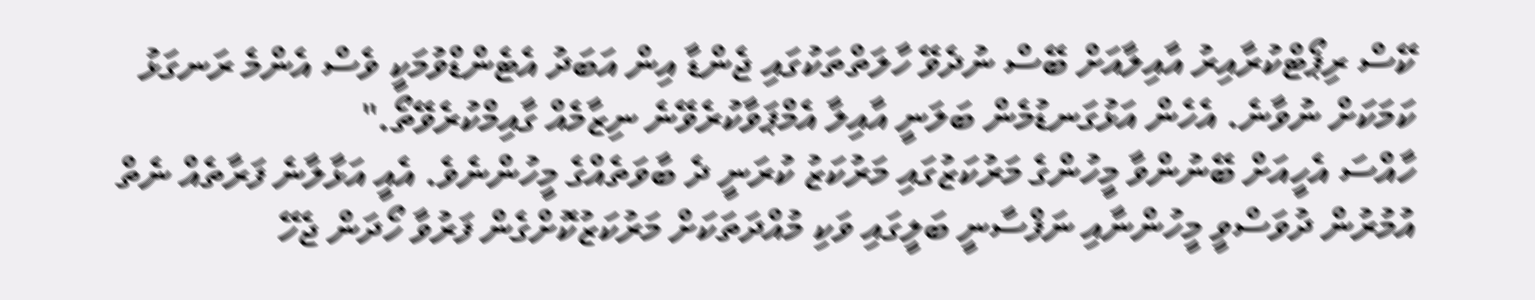ކޭސް ރިޕޯޓްކުރާއިރު އާއިލާއަށް ބޭސް ނުދެވޭ ހާލަތްތަކުގައި ޖެންޑާ އިން އަބަދު އެޓެންޑްވުމަކީ ވެސް އެންމެ ރަނގަޅު ކަމަކަށް ނުވާނެ. އެހެން އަޅުގަނޑުމެން ބަލަނީ އާއިލާ އެމްޕަވާކުރެވޭނެ ނިޒާމެއް ގާއިމްކުރެވޭތޯ."
ހާއްސަ އެހީއަށް ބޭނުންވާ މީހުންގެ މަރުކަޒުގައި މަރުކަޒު ކުރަނީ ދެ ބާވަތެއްގެ މީހުންނެވެ. އެއީ އަޅާލާނެ ފަރާތެއް ނެތް އުމުރުން ދުވަސްވީ މީހުންނާއި ނަފްސާނީ ބަލީގައި ވަކި މުއްދަތަކަށް މަރުކަޒުކޮށްގެން ފަރުވާ ހޯދަން ޖެހޭ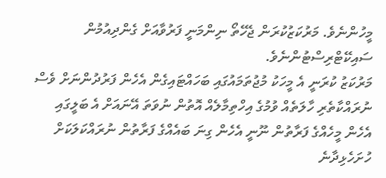މީހުންނެވެ. މަރުކަޒުކުރަން ޖެހޭތޯ ނިންމަނީ ފަރުވާއަށް ގެންދިއުމުން ސައިކޭޓްރިސްޓުންނެވެ.
މަރުކަޒު ކުރަނީ އެ މީހަކު މުޖުތަމައުގައި ބަހައްޓައިގެން އެހެން ފަރުދުންނަށް ވެސް ނުރައްކާތެރި ހާލަތެއް ވުމުގެ އިހްތިމާލެއް އޮތުން ނުވަތަ އޭނައަށް އެ ބަލީގައި އެހެން މީހެއްގެ ފަރާތުން ނޫނީ އެހެން ގިނަ ބައެއްގެ ފަރާތުން ނުރައްކަލަކަށް ހުށަހެޅިދާނެ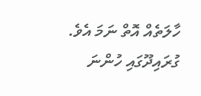ހާލަތެއް އޮތް ނަމަ އެވެ.
ގުރައިދޫގައި ހުންނަ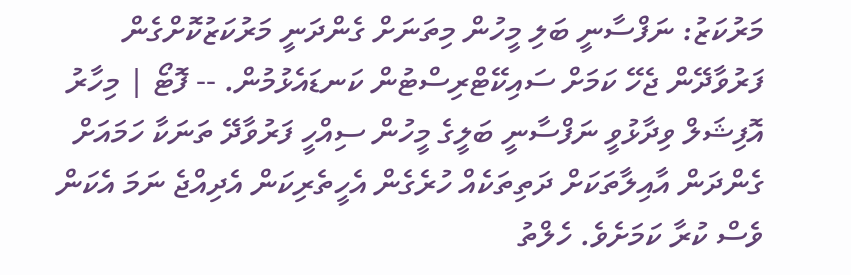މަރުކަޒު: ނަފްސާނީ ބަލި މީހުން މިތަނަށް ގެންދަނީ މަރުކަޒުކޮށްގެން ފަރުވާދޭން ޖެހޭ ކަމަށް ސައިކޭޓްރިސްޓުން ކަނޑައެޅުމުން. -- ފޮޓޯ | މިހާރު
އޮފިޝަލް ވިދާޅުވީ ނަފްސާނީ ބަލީގެ މީހުން ސިއްހީ ފަރުވާދޭ ތަނަކާ ހަމައަށް ގެންދަން އާއިލާތަކަށް ދަތިތަކެއް ހުރެގެން އެހީތެރިކަން އެދިއްޖެ ނަމަ އެކަން ވެސް ކުރާ ކަމަށެވެ. ހެލްތު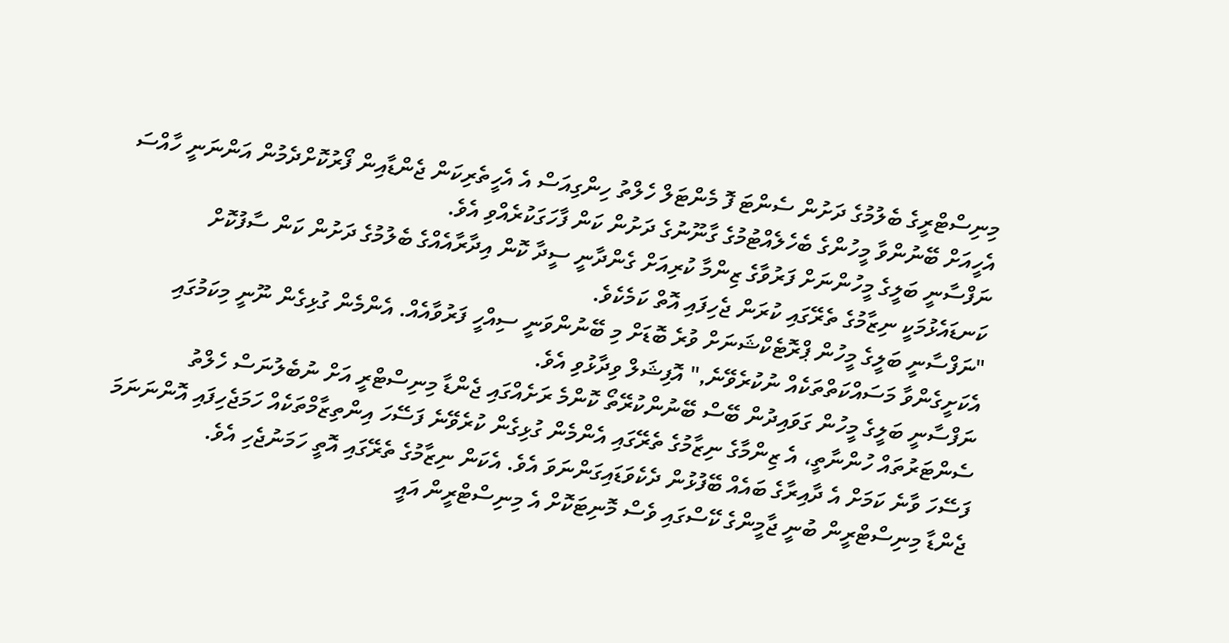މިނިސްޓްރީގެ ބެލުމުގެ ދަށުން ސެންޓަ ފޮ މެންޓަލް ހެލްތު ހިންގިއަސް އެ އެހީތެރިކަން ޖެންޑާއިން ފޯރުކޮށްދެމުން އަންނަނީ ހާއްސަ އެހީއަށް ބޭނުންވާ މީހުންގެ ބެހެލެއްޓުމުގެ ގާނޫނުގެ ދަށުން ކަން ފާހަގަކުރެއްވި އެވެ.
ނަފްސާނީ ބަލީގެ މީހުންނަށް ފަރުވާގެ ޒިންމާ ކުރިއަށް ގެންދާނީ ސީދާ ކޮން އިދާރާއެއްގެ ބެލުމުގެ ދަށުން ކަން ސާފުކޮށް ކަނޑައެޅުމަކީ ނިޒާމުގެ ތެރޭގައި ކުރަން ޖެހިފައި އޮތް ކަމެކެވެ.
"ނަފްސާނީ ބަލީގެ މީހުން ޕްރޮޓެކްޝަނަށް ވުރެ ބޮޑަށް މި ބޭނުންވަނީ ސިއްހީ ފަރުވާއެއް. އެންމެން ގުޅިގެން ނޫނީ މިކަމުގައި އެކަށީގެންވާ މަސައްކަތްތަކެއް ނުކުރެވޭނެ," އޮފިޝަލް ވިދާޅުވި އެވެ.
ނަފްސާނީ ބަލީގެ މީހުން ގަވައިދުން ބޭސް ބޭނުންކުރޭތޯ ކޮންމެ ރަށެއްގައި ޖެންޑާ މިނިސްޓްރީ އަށް ނުބެލުނަސް ހެލްތު ސެންޓަރުތައް ހުންނާތީ، އެ ޒިންމާގެ ނިޒާމުގެ ތެރޭގައި އެންމެން ގުޅިގެން ކުރެވޭނެ ފަސޭހަ އިންތިޒާމްތަކެއް ހަމަޖެހިފައި އޮންނަނަމަ ފަސޭހަ ވާނެ ކަމަށް އެ ދާއިރާގެ ބައެއް ބޭފުޅުން ދެކެވަޑައިގަންނަވަ އެވެ. އެކަން ނިޒާމުގެ ތެރޭގައި އޮތީ ހަމަނުޖެހި އެވެ.
ޖެންޑާ މިނިސްޓްރީން ބުނީ ޖާމީންގެ ކޭސްގައި ވެސް މޮނިޓަކޮށް އެ މިނިސްޓްރީން އައީ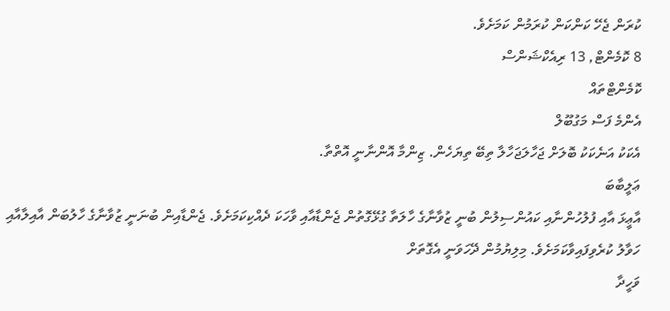ކުރަން ޖެހޭ ކަންކަން ކުރަމުން ކަމަށެވެ.
8 ކޮމެންޓް, 13 ރިއެކްޝަންސް
ކޮމެންޓްތައް
އެންމެ ފަސް މަގުބޫލް
އެކަކު އަނެކަކު ބޮލަށް ޖަހާލަޖަހާލާ ތިބޭ ތިޔަހެން. ޒިންމާ އޮންނާނީ އޮތްތާ.
ޢަލީބާބަ
އާޢީޅަ އާއި ފުލުހުންނާއި ކައުންސިލުން ބުނީ ޒުވާނާގެ ހާލަތާ ގުޅޭގޮތުން ޖެންޑާއާއި ވާހަކަ ދެއްކިކަމަށެވެ. ޖެންޑާއިން ބުނަނީ ޒުވާނާގެ ހާލުބަން އާއިލާއާއި ހަވާލު ކުރެވިފައިވާކަމަށެވެ. މިލިޔުމުން ދޭހަވަނީ އެގޮތަށް
ވަހީދާ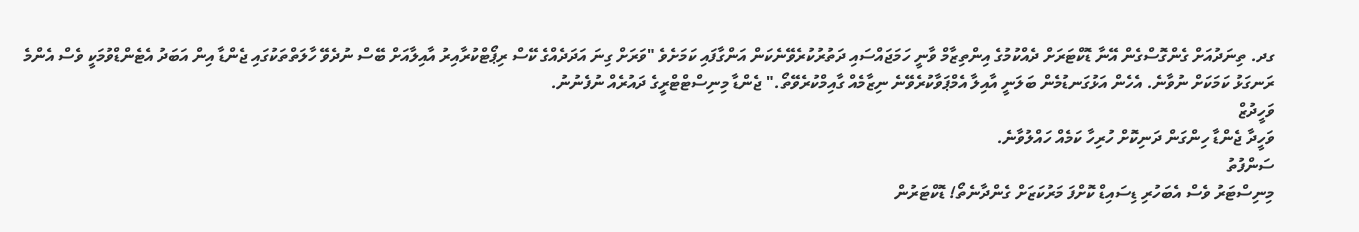ގދ. ތިނަދުއަށް ގެންގޮސްގެން އޭނާ ޑޮކްޓަރަށް ދެއްކުމުގެ އިންތިޒާމް ވާނީ ހަމަޖައްސައި ދަތުރުކުރެވޭނެކަން އަންގާފައި ކަމަށެވެ "ވަރަށް ގިނަ އަދަދެއްގެ ކޭސް ރިޕޯޓްކުރާއިރު އާއިލާއަށް ބޭސް ނުދެވޭ ހާލަތްތަކުގައި ޖެންޑާ އިން އަބަދު އެޓެންޑްވުމަކީ ވެސް އެންމެ ރަނގަޅު ކަމަކަށް ނުވާނެ. އެހެން އަޅުގަނޑުމެން ބަލަނީ އާއިލާ އެމްޕަވާކުރެވޭނެ ނިޒާމެއް ގާއިމްކުރެވޭތޯ." ޖެންޑާ މިނިސްޓްޓްރީގެ ދައުރެއް ނުފެނުނު.
ވަހީދުޒް
ވަހީދާ ޖެންޑާ ހިންގަން ދަނިކޮށް ހުރިހާ ކަމެއް ހައްލުވާނެ.
ސަންފުތު
މިނިސްޓަރު ވެސް އެބަހުރި ޑިސައިޑް ކޮށްފަ މަރުކަޒަށް ގެންދާނެތޯ! ޑޮކްޓަރުން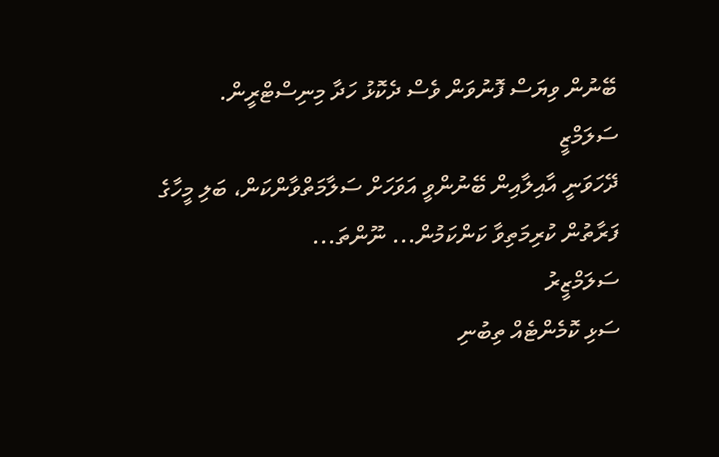ބޭނުން ވިޔަސް ފޮނުވަން ވެސް ދެކޮޅު ހަދާ މިނިސްޓްރީން.
ސަލަމްޒީ
ދޭހަވަނީ އާއިލާއިން ބޭނުންވީ އަވަހަށް ސަލާމަތްވާންކަން، ބަލި މީހާގެ ފަރާތުން ކުރިމަތިވާ ކަންކަމުން... ނޫންތަ...
ސަލަމްޒީރު
ސަޅި ކޮމެންޓެއް ތިބުނި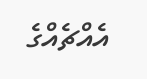އެއްޗެއްގެ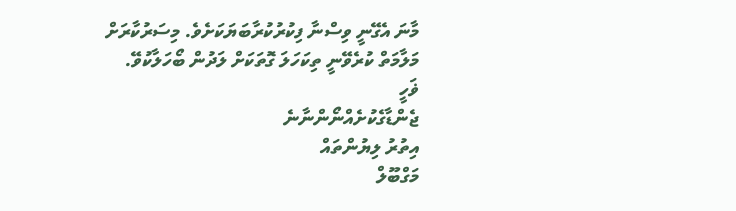މާނަ އެގޭނީ ވިސްނާ ފިކުރުކުރާބަޔަކަށެވެ. މިސަރުކާރަށް މަލާމަތް ކުރެވޭނީ ތިކަހަލަ ގޮތަކަށް ލަދުން ބޯހަލާކުވޭ.
ޥަހީ
ޖެންޑާގެކުށެއްނޯންނާނެ
އިތުރު ލިޔުންތައް
މަގްބޫލް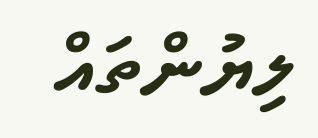ލިޔުންތައް